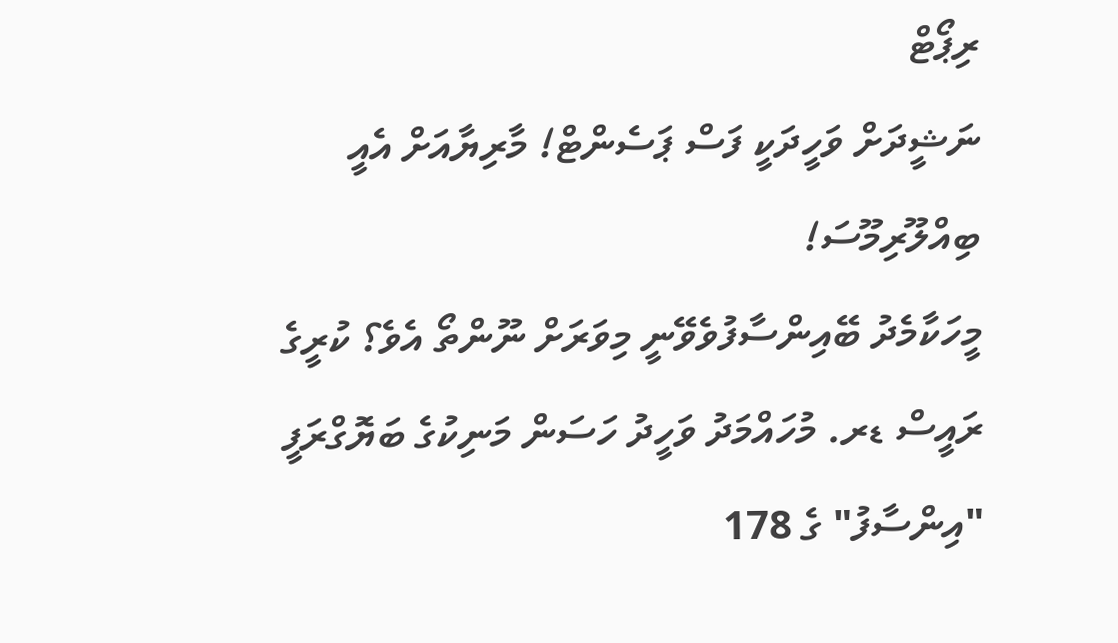ރިޕޯޓް
ނަޝީދަށް ވަހީދަކީ ފަސް ޕަސެންޓް! މާރިޔާއަށް އެއީ ބިއްލޫރިމޫސަ!
މީހަކާމެދު ބޭއިންސާފުވެވޭނީ މިވަރަށް ނޫންތޯ އެވެ؟ ކުރީގެ ރައީސް ޑރ. މުހައްމަދު ވަހީދު ހަސަން މަނިކުގެ ބަޔޮގްރަފީ "އިންސާފު" ގެ 178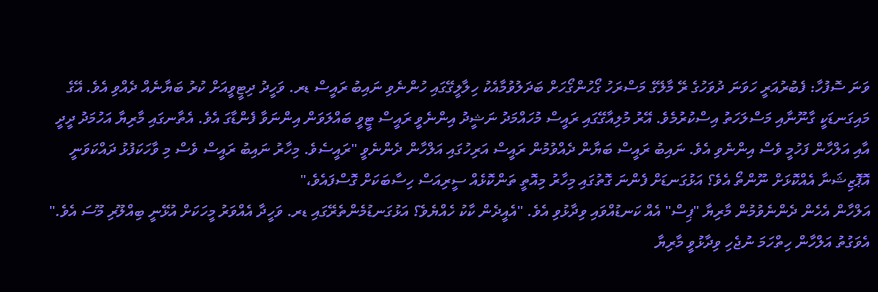ވަނަ ސޮފުހާ: ފެބުރުއަރީ ހަވަނަ ދުވަހުގެ ރޭ މާލޭގެ މަސްރަހު ގޯހުންގޯހަށް ބަދަލުވުމާއެކު ހިލާލީގޭގައި ހުންނެވި ނައިބު ރައީސް ޑރ. ވަހީދު ދިޓީވީއަށް ކުރު ބަޔާނެއް ދެއްވި އެވެ. އޭގެ މައިގަނޑަކީ ގާނޫނާއި މަސްލަހަތު އިސްކުރުމެވެ. އޭރު މުލިއާގޭގައި ރައީސް މުހައްމަދު ނަޝީދު އިންނެވީ ރައީސް ޓީވީ ބައްލަވަން އިންނަވާ ފެންޑާގަ އެވެ. އެތާނގައި މާރިޔާ އަހުމަދު ދީދީ އާއި އަލްހާން ފަހުމީ ވެސް އިންނެވި އެވެ. ނައިބު ރައީސް ބަޔާން ދެއްވުމުން ރައީސް އަރިހުގައި އަލްހާން ދެންނެވީ "ރައީސެވެ. މިހާރު ނައިބު ރައީސް ވެސް މި ވާހަކަފުޅު ދައްކަވަނީ އޮޕޮޒިޝަނާ އެއްކޮޅަށް ނޫންތޯ އެވެ؟ އަޅުގަނޑަށް ފެންނަ ގޮތުގައި މިހާރު މިއޮތީ ތަންކޮޅެއް ސީރިއަސް ހިސާބަކަށް ގޮސްފައެވެ،"
އަލްހާން އެހެން ދެންނެވުމުން މާރިޔާ "ޕިސް" އެއް ކަނޑުއްވައި ވިދާޅުވި އެވެ. "އެއީދެން ކާކު ހެއްޔެވެ؟ އަޅުގަނޑުމެންތެރޭގައި ޑރ. ވަހީދާ އެއްވަރު މީހަކަށް އުޅޭނީ ބިއްލޫރި މޫސަ އެވެ." އެވަގުތު އަލްހާން ހިތްހަމަ ނުޖެހި ވިދާޅުވީ މާރިޔާ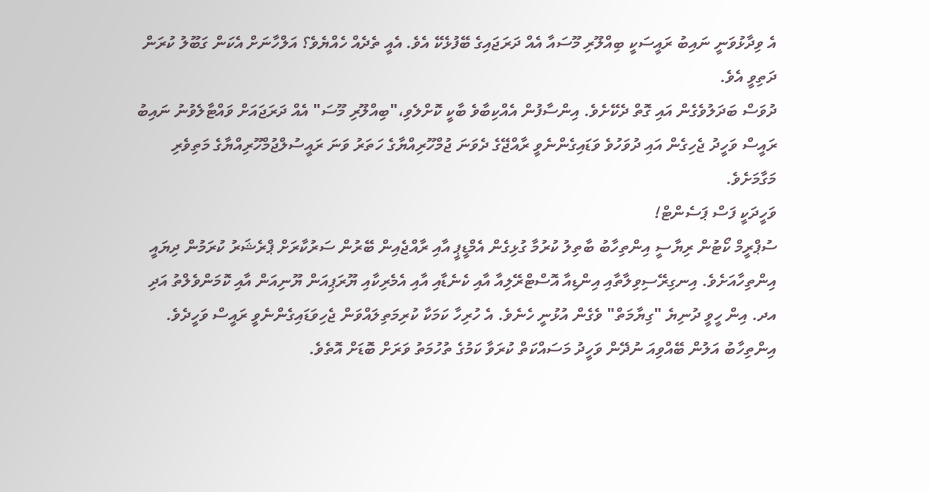އެ ވިދާޅުވަނީ ނައިބު ރައީސަކީ ބިއްލޫރި މޫސައާ އެއް ދަރަޖައިގެ ބޭފުޅެކޭ އެވެ. އެއީ ތެދެއް ހެއްޔެވެ؟ އަލްހާނަށް އެކަން ގަބޫލު ކުރަން ދަތިވީ އެވެ.
ދުވަސް ބަދަލުވެގެން އައި ގޮތް ދެކޭށެވެ. އިންސާފުން އެއްކިބާވެ ބާކީ ކޮށްލެވި،"ބިއްލޫރި މޫސަ" އެއް ދަރަޖައަށް ވައްޓާލެވުނު ނައިބު ރައީސް ވަހީދު ޖެހިގެން އައި ދުވަހުވެ ވަޑައިގެންނެވީ ރާއްޖޭގެ ދެވަނަ ޖުމްހޫރިއްޔާގެ ހަތަރު ވަނަ ރައީސުލްޖުމްހޫރިއްޔާގެ މަތިވެރި މަގާމަށެވެ.
ވަހީދަކީ ފަސް ޕަސެންޓް!
ސުޕްރީމް ކޯޓުން ރިޔާސީ އިންތިހާބު ބާތިލު ކުރުމާ ގުޅިގެން އެމްޑީޕީ އާއި ރާއްޖެއިން ބޭރުން ސަރުކާރަށް ޕްރެޝަރު ކުރަމުން ދިޔައީ އިންތިހާއަށެވެ. އިނގިރޭސިވިލާތާއި އިންޑިއާ އޮސްޓްރޭލިއާ އާއި ކެނެޑާއި އާއި އެމެރިކާއި ޔޫރަޕިއަން ޔޫނިއަން އާއި ކޮމަންވެލްތު އަދި އދ. އިން ހީވީ ދުނިޔެ "ގިޔާމަތް" ވެގެން އުޅުނީ ހެނެވެ. އެ ހުރިހާ ކަމަކާ ކުރިމަތިލައްވަން ޖެހިވަޑައިގެންނެވީ ރައީސް ވަހީދެވެ.
އިންތިހާބު އަލުން ބޭއްވިއަ ނުދޭން ވަހީދު މަސައްކަތް ކުރަވާ ކަމުގެ ތުހުމަތު ވަރަށް ބޮޑަށް އޮތެވެ.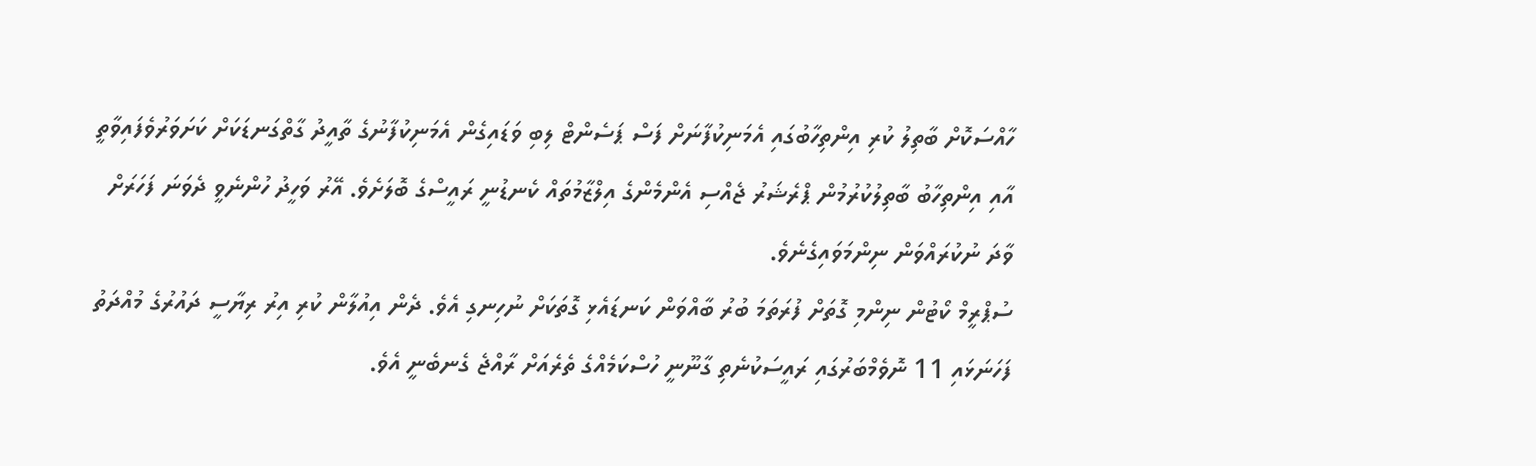ހާއްސަކޮށް ބާތިލު ކުރި އިންތިހާބުގައި އެމަނިކުފާނަށް ފަސް ޕަސެންޓް ލިބި ވަޑައިގެން އެމަނިކުފާނުގެ ތާއީދު ގާތްގަނޑަކަށް ކަށަވަރުވެފައިވާތީ އާއި އިންތިހާބު ބާތިލުކުރުމުން ޕްރެޝަރު ޖެއްސި އެންމެންގެ އިލްޒާމުތައް ކެނޑުނީ ރައީސްގެ ބޮލަށެވެ. އޭރު ވަހީދު ހުންނެވީ ދެވަނަ ފަހަރަށް ވާދަ ނުކުރައްވަން ނިންމަވައިގެނެވެ.
ސުޕްރީމް ކޯޓުން ނިންމި ގޮތަށް ފުރަތަމަ ބުރު ބާއްވަން ކަނޑައެޅި ގޮތަކަށް ނުހިނގި އެވެ. ދެން އިއުލާން ކުރި އިރު ރިޔާސީ ދައުރުގެ މުއްދަތު ފަހަނަޅައި 11 ނޮވެމްބަރުގައި ރައީސަކުނެތި ގާނޫނީ ހުސްކަމެއްގެ ތެރެއަށް ރާއްޖެ ގެނބެނީ އެވެ.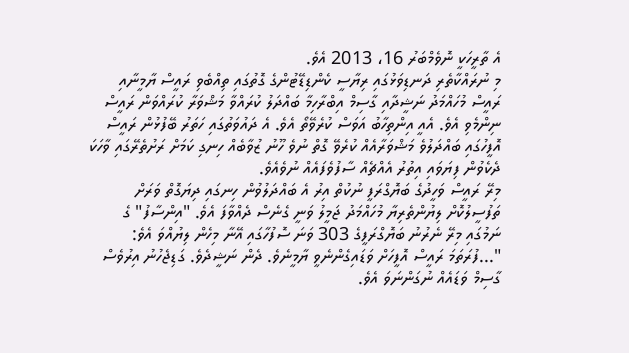އެ ތާރީހަކީ ނޮވެމްބަރު 16، 2013 އެވެ.
މި ނުރައްކާތެރި ދަނޑިވަޅުގައި ރިޔާސީ ކެންޑިޑޭޓުންގެ ގޮތުގައި ތިއްބެވި ރައީސް ޔާމީނާއި ރައީސް މުހައްމަދު ނަޝީދާއި ގާސިމް އިބްރާހިމާ ބައްދަލު ކުރައްވާ މަޝްވަރާ ކުރައްވަން ރައީސް ނިންމެވި އެވެ. އެއީ އިންތިހާބު އަވަސް ކުރެވޭތޯ އެވެ. އެ ދައުވަތުގައި ހަތަރު ބޭފުޅުން ރައީސް އޮފީހުގައި ބައްދަލުވެ މަޝްވަރާއެއް ކުރެވޭ ގޮތް ނުވެ ހޫނު ޒުވާބެއް ހިނގި ކަމަށް ރަށުތެރޭގައި ވާހަކަ ދެކެވުން ފިޔަވައި އިތުރު އެއްޗެއް ސާފުވެފައެއް ނުވެއެވެ.
މިރޭ ރައީސް ވަހީދުގެ ބަޔޮގްރަފީ ނުކުތް އިރު އެ ބައްދަލުވުން ހިނގައި ދިޔަގޮތް ވަރަށް ތަފުސީލުކޮށް ލިޔުންތެރިޔާ މުހައްމަދު ޖަމީލު ވަނީ ގެނެސް ދެއްވާފަ އެވެ. "އިންސާފު" ގެ ނަމުގައި މިރޭ ނެރުނު ބަޔޮގްރަފީގެ 303 ވަނަ ސޮފުހާގައި އޭނާ މިހެން ލިޔުއްވަ އެވެ:
"...ފުރަތަމަ ރައީސް އޮފީހަށް ވަޑައިގެންނެވީ ޔާމީނެވެ. ދެން ނަޝީދެވެ. ގަޑިޖެހުނު އިރުވެސް ގާސިމް ވަޑައެއް ނުގަންނަވަ އެވެ.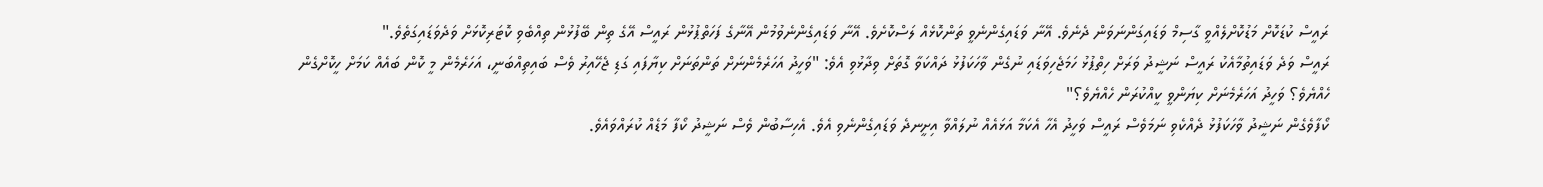ރައީސް ކުޑަކޮށް މަޑުކޮށްލެއްވީ ގާސިމް ވަޑައިގަންނަވަން ދެނެވެ. އޭނާ ވަޑައިގެންނެވީ ތަންކޮޅެއް ލަސްކޮށެވެ. އޭނާ ވަޑައިގެންނެވުމުން އޭނާގެ ފަހަތްޕުޅުން ރައީސް އޭގެ ތިން ބޭފުޅުން ތިއްބެވި ކޮޓަރިކޮޅަށް ވަދެވަޑައިގަތެވެ."
ރައީސް ވަދެ ވަޑައިތުމާއެކު ރައީސް ނަޝީދު ވަރަށް ހިތްޕުޅު ހަމަޖެހިވަޑައި ނުގެން ވާހަކަފުޅު ދައްކަވާ ގޮތަށް ވިދާޅުވި އެވެ: "ވަހީދު އަހަރެމެންނަށް ތަންތަނަށް ކިޔާފައި ގަޑި ޖެހޭއިރު ވެސް ބައިތިއްބަނީ، އަހަރެމެން މީ ކޮން ބައެއް ކަމަށް ހީކޮށްގެން ހެއްޔެވެ؟ ވަހީދު އަހަރެމެނަށް ކިޔަންވީ ކީއްކުރަން ހެއްޔެވެ؟"
ކޯފާވެގެން ނަޝީދު ވާހަކަފުޅު ދެއްކެވި ނަމަވެސް ރައީސް ވަހީދު އެހާ އެކަމާ އަޅައެއް ނުލައްވާ އިށީނދެ ވަޑައިގެންނެވި އެވެ. އެހިސާބުން ވެސް ނަޝީދު ކޯފާ މަޑެއް ކުރައްވައެވެ.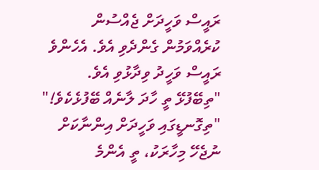ރައީސް ވަހީދަށް ޖެއްސުން ކުރެއްވަމުން ގެންދެވި އެވެ. އެހެންވެ ރައީސް ވަހީދު ވިދާޅުވި އެވެ.
"ތިބޭފުޅޭ ތީ ހާދަ ލާނެއް ބޭފުޅެކެވެ!"
"ތިގޮނޑީގައި ވަހީދަށް އިންނާކަށް ނުޖެހޭ މިހާރަކު، ތީ އެންމެ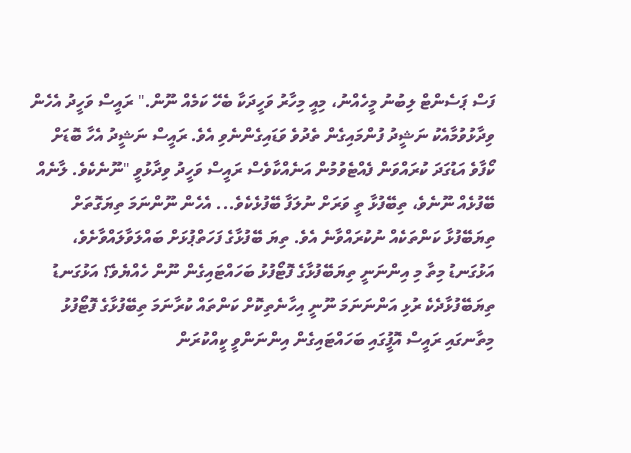ފަސް ޕަސެންޓް ލިބުނު މީހެއްނު، މިއީ މިހާރު ވަހީދަކާ ބެހޭ ކަމެއް ނޫން." ރައީސް ވަހީދު އެހެން ވިދާޅުވުމާއެކު ނަޝީދު ފުންމައިގެން ތެދުވެ ވަޑައިގެންނެވި އެވެ. ރައީސް ނަޝީދު އެހާ ބޮޑަށް ކޯފާވެ އަޑުގަދަ ކުރައްވަން ފެއްޓެވުމުން އަނެއްކާވެސް ރައީސް ވަހީދު ވިދާޅުވީ "ނޫނެކެވެ. ލާނެއް ބޭފުޅެއް ނޫނެވެ، ތިބޭފުޅާ ތީ ވަރަށް ނުލަފާ ބޭފުޅެކެވެ... އެހެން ނޫންނަމަ ތިޔަގޮތަށް ތިޔަބޭފުޅާ ކަންތަކެއް ނުކުރައްވާނެ އެވެ. ތިޔަ ބޭފުޅާގެ ފަހަތްޕުޅަށް ބައްލަވާލައްވާށެވެ، އަޅުގަނޑު މިތާ މި އިންނަނީ ތިޔަބޭފުޅާގެ ފޮޓޯފުޅު ބަހައްޓައިގެން ނޫން ހެއްޔެވެ؟ އަޅުގަނޑު ތިޔަބޭފުޅާދެކެ ރުޅި އަންނަނަމަ ނޫނީ އިހާނެތިކޮށް ކަންތައް ކުރާނަމަ ތިބޭފުޅާގެ ފޮޓޯފުޅު މިތާނގައި ރައީސް އޮފީުގައި ބަހައްޓައިގެން އިންނަންވީ ކީއްކުރަން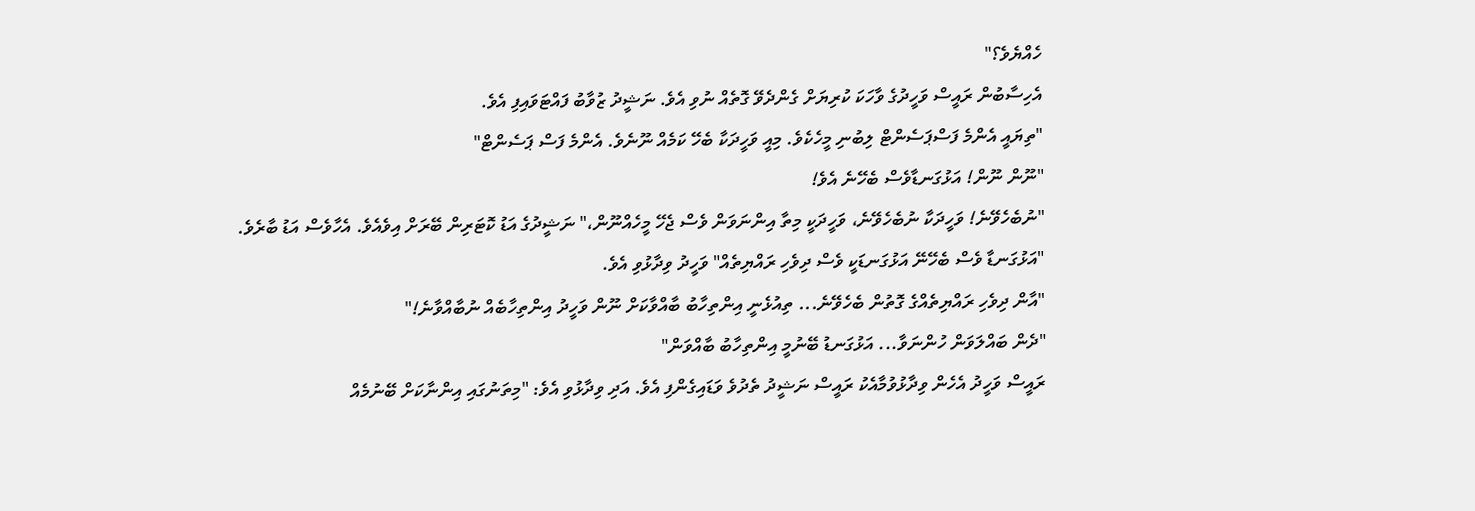ހެއްޔެވެ؟"
އެހިސާބުން ރައީސް ވަހީދުގެ ވާހަކަ ކުރިޔަށް ގެންދެވޭ ގޮތެއް ނުވި އެވެ. ނަޝީދު ޒުވާބު ފައްޓަވައިފި އެވެ.
"ތިޔައީ އެންމެ ފަސްޕަސެންޓް ލިބުނި މީހެކެވެ. މިއީ ވަހީދަކާ ބެހޭ ކަމެއް ނޫނެވެ. އެންމެ ފަސް ޕަސެންޓް"
"ނޫން ނޫން! އަޅުގަނޑާވެސް ބެހޭނެ އެވެ!
"ނުބެހެވޭނެ! ވަހީދަކާ ނުބެހެވޭނެ، ވަހީދަކީ މިތާ އިންނަވަން ވެސް ޖެހޭ މީހެއްނޫން،" ނަޝީދުގެ އަޑު ކޮޓަރިން ބޭރަށް އިވެއެވެ. އެހާވެސް އަޑު ބާރެވެ.
"އަޅުގަނޑާ ވެސް ބެހޭނޭ އަޅުގަނޑަކީ ވެސް ދިވެހި ރައްޔިތެއް" ވަހީދު ވިދާޅުވި އެވެ.
"އާން ދިވެހި ރައްޔިތެއްގެ ގޮތުން ބެހެވޭނެ... ތިއުޅެނީ އިންތިހާބު ބާއްވާކަށް ނޫން ވަހީދު އިންތިހާބެއް ނުބާއްވާނެ!"
"ދެން ބައްލަވަން ހުންނަވާ... އަޅުގަނޑު ބޭނުމީ އިންތިހާބު ބާއްވަން"
ރައީސް ވަހީދު އެހެން ވިދާޅުވުމާއެކު ރައީސް ނަޝީދު ތެދުވެ ވަޑައިގެންފި އެވެ. އަދި ވިދާޅުވި އެވެ: "މިތަނުގައި އިންނާކަށް ބޭނުމެއް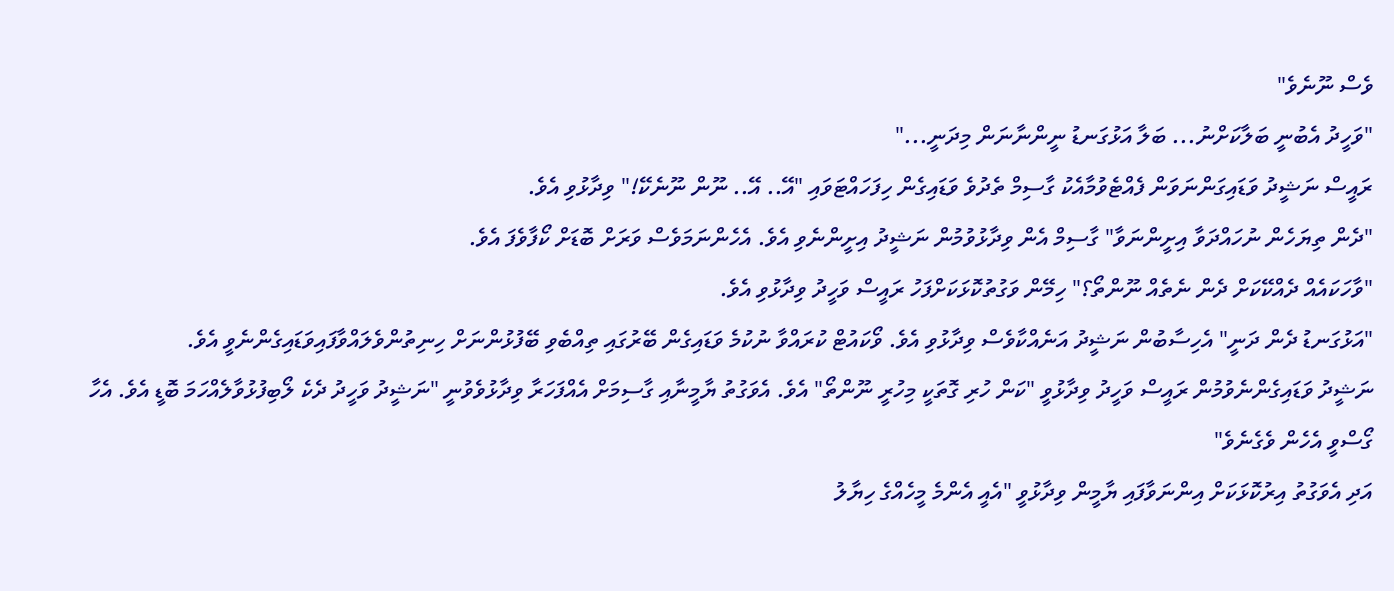ވެސް ނޫނެވެ"
"ވަހީދު އެބުނީ ބަލާކަށްނު... ބަލާ އަޅުގަނޑު ނީންނާނަން މިދަނީ..."
ރައީސް ނަޝީދު ވަޑައިގަންނަވަން ފެއްޓެވުމާއެކު ގާސިމް ތެދުވެ ވަޑައިގެން ހިފަހައްޓަވައި "އޭ.. އޭ.. ނޫން ނޫނެކޭ!" ވިދާޅުވި އެވެ.
"ދެން ތިޔަހެން ނުހައްދަވާ އިށީންނަވާ" ގާސިމް އެން ވިދާޅުވުމުން ނަޝީދު އިށީންނެވި އެވެ. އެހެންނަމަވެސް ވަރަށް ބޮޑަށް ކޯފާވެފަ އެވެ.
"ވާހަކައެއް ދެއްކޭކަށް ދެން ނެތެއް ނޫންތޯ؟" ހިމޭން ވަގުތުކޮޅަކަށްފަހު ރައީސް ވަހީދު ވިދާޅުވި އެވެ.
"އަޅުގަނޑު ދެން ދަނީ" އެހިސާބުން ނަޝީދު އަނެއްކާވެސް ވިދާޅުވި އެވެ. ވޯކައުޓް ކުރައްވާ ނުކުމެ ވަޑައިގެން ބޭރުގައި ތިއްބެވި ބޭފުޅުންނަށް ހިނިތުންވެލައްވާފައިވަޑައިގެންނެވީ އެވެ.
ނަޝީދު ވަޑައިގެންނެވުމުން ރައީސް ވަހީދު ވިދާޅުވީ "ކަން ހުރި ގޮތަކީ މިހުރީ ނޫންތޯ" އެވެ. އެވަގުތު ޔާމީނާއި ގާސިމަށް އެއްފަހަރާ ވިދާޅުވެވުނީ "ނަޝީދު ވަހީދު ދެކެ ލޯބިފުޅުވާލެއްހަމަ ބޮޑީ އެވެ. އެހާ ގޯސްވީ އެހެން ވެގެނެވެ"
އަދި އެވަގުތު އިރުކޮޅަކަށް އިންނަވާފައި ޔާމީން ވިދާޅުވީ "އެއީ އެންމެ މީހެއްގެ ހިޔާލު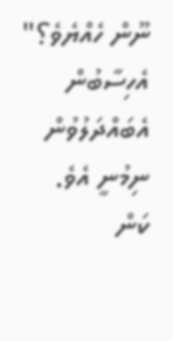ނޫން ހެއްޔެވެ؟" އެހިސާބުން އެބައްދަލުވުން ނިމުނީ އެވެ.
ކަން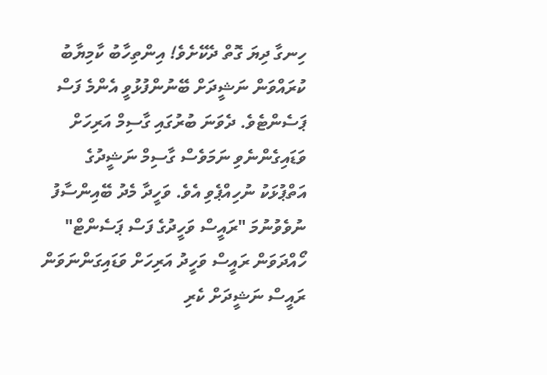ހިނގާ ދިޔަ ގޮތް ދެކޭށެވެ! އިންތިހާބު ކާމިޔާބު ކުރައްވަން ނަޝީދަށް ބޭނުންފުޅުވީ އެންމެ ފަސް ޕަސެންޓެވެ. ދެވަނަ ބުރުގައި ގާސިމް އަރިހަށް ވަޑައިގެންނެވި ނަމަވެސް ގާސިމް ނަޝީދުގެ އަތްޕުޅަކު ނުހިއްޕެވި އެވެ. ވަހީދާ މެދު ބޭއިންސާފު ނުވެވުނުމަ "ރައީސް ވަހީދުގެ ފަސް ޕަސެންޓް" ހޯއްދަވަން ރައީސް ވަހީދު އަރިހަށް ވަޑައިގަންނަވަން ރައީސް ނަޝީދަށް ކެރި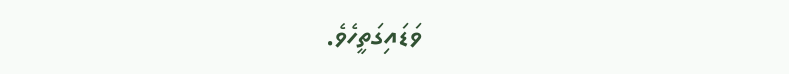ވަޑައިގަތީހެވެ.